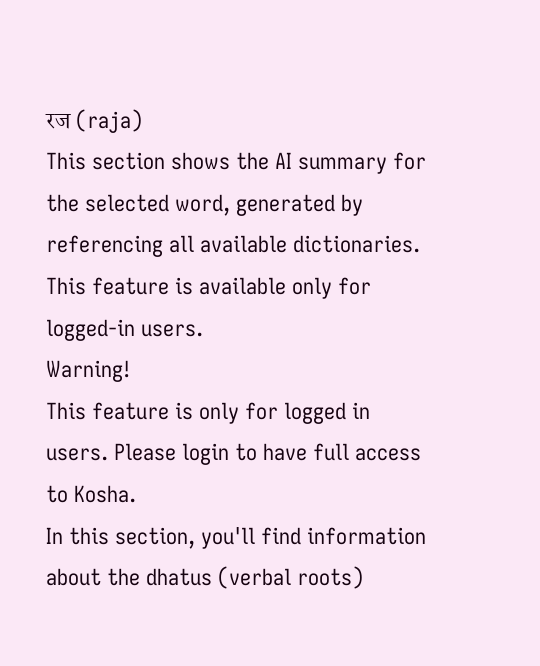रज (raja)
This section shows the AI summary for the selected word, generated by referencing all available dictionaries. This feature is available only for logged-in users.
Warning!
This feature is only for logged in users. Please login to have full access to Kosha.
In this section, you'll find information about the dhatus (verbal roots)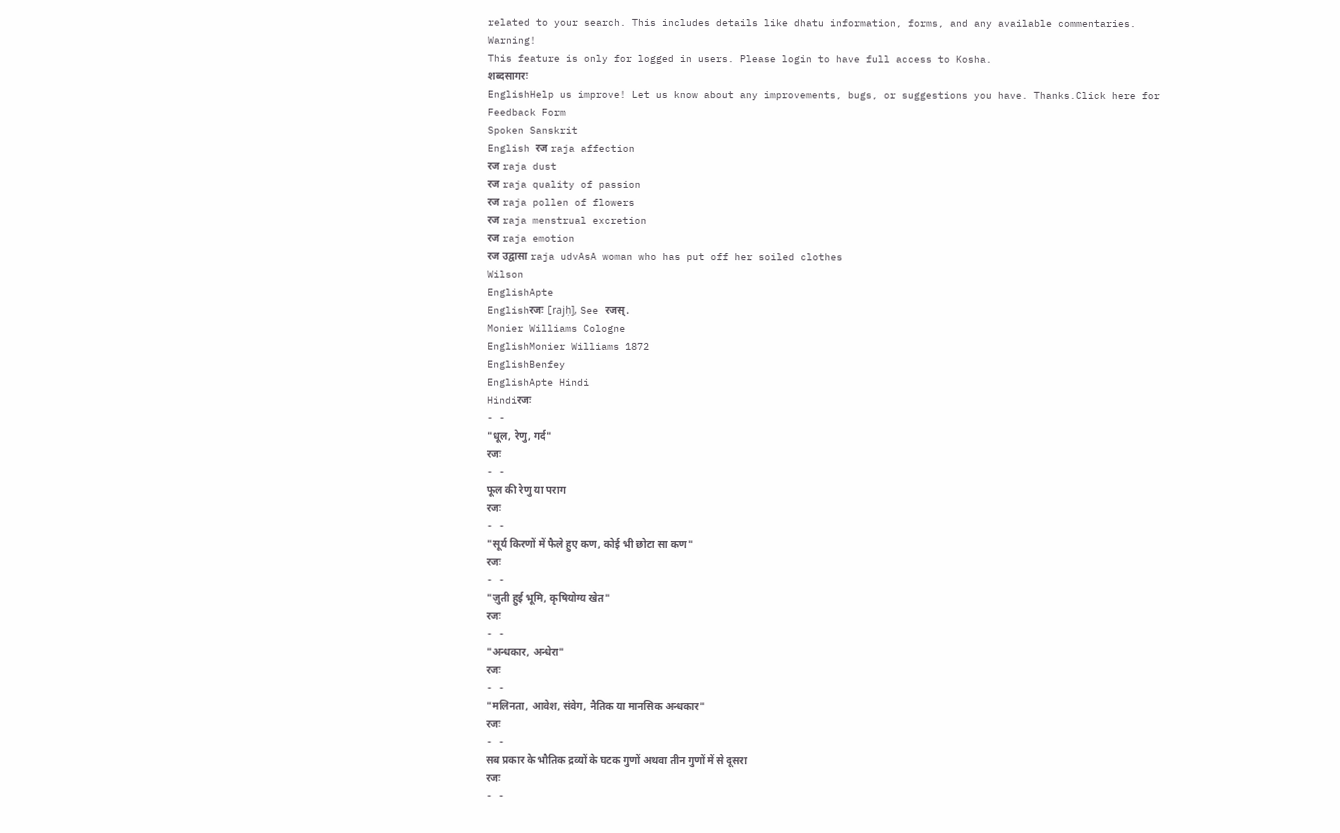related to your search. This includes details like dhatu information, forms, and any available commentaries.
Warning!
This feature is only for logged in users. Please login to have full access to Kosha.
शब्दसागरः
EnglishHelp us improve! Let us know about any improvements, bugs, or suggestions you have. Thanks.Click here for Feedback Form
Spoken Sanskrit
English रज raja affection
रज raja dust
रज raja quality of passion
रज raja pollen of flowers
रज raja menstrual excretion
रज raja emotion
रज उद्वासा raja udvAsA woman who has put off her soiled clothes
Wilson
EnglishApte
Englishरजः [rajḥ], See रजस्.
Monier Williams Cologne
EnglishMonier Williams 1872
EnglishBenfey
EnglishApte Hindi
Hindiरजः
- -
"धूल, रेणु, गर्द"
रजः
- -
फूल की रेणु या पराग
रजः
- -
"सूर्य किरणों में फैले हुए कण, कोई भी छोटा सा कण"
रजः
- -
"ज़ुती हुई भूमि, कृषियोग्य खेत"
रजः
- -
"अन्धकार, अन्धेरा"
रजः
- -
"मलिनता, आवेश, संवेग, नैतिक या मानसिक अन्धकार"
रजः
- -
सब प्रकार के भौतिक द्रव्यों के घटक गुणों अथवा तीन गुणों में से दूसरा
रजः
- -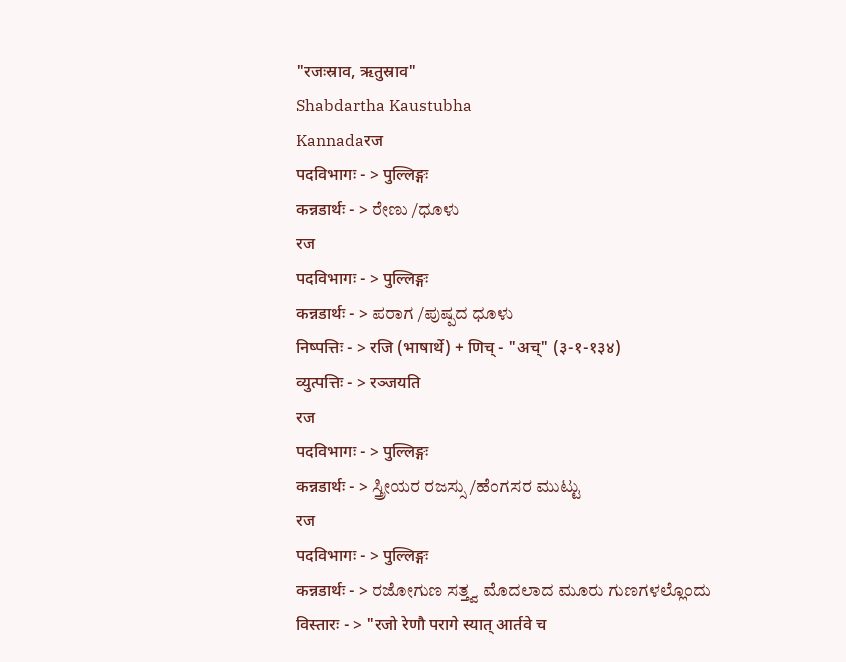"रजःस्राव, ऋतुस्राव"
Shabdartha Kaustubha
Kannadaरज
पदविभागः - > पुल्लिङ्गः
कन्नडार्थः - > ರೇಣು /ಧೂಳು
रज
पदविभागः - > पुल्लिङ्गः
कन्नडार्थः - > ಪರಾಗ /ಪುಷ್ಪದ ಧೂಳು
निष्पत्तिः - > रजि (भाषार्थे) + णिच् - "अच्" (३-१-१३४)
व्युत्पत्तिः - > रञ्जयति
रज
पदविभागः - > पुल्लिङ्गः
कन्नडार्थः - > ಸ್ತ್ರೀಯರ ರಜಸ್ಸು /ಹೆಂಗಸರ ಮುಟ್ಟು
रज
पदविभागः - > पुल्लिङ्गः
कन्नडार्थः - > ರಜೋಗುಣ ಸತ್ತ್ವ ಮೊದಲಾದ ಮೂರು ಗುಣಗಳಲ್ಲೊಂದು
विस्तारः - > "रजो रेणौ परागे स्यात् आर्तवे च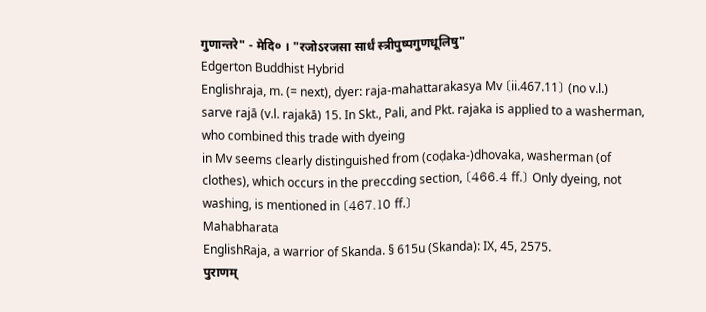गुणान्तरे" - मेदि० । "रजोऽरजसा सार्धं स्त्रीपुष्पगुणधूलिषु"
Edgerton Buddhist Hybrid
Englishraja, m. (= next), dyer: raja-mahattarakasya Mv 〔ii.467.11〕 (no v.l.)
sarve rajā (v.l. rajakā) 15. In Skt., Pali, and Pkt. rajaka is applied to a washerman, who combined this trade with dyeing
in Mv seems clearly distinguished from (coḍaka-)dhovaka, washerman (of clothes), which occurs in the preccding section, 〔466.4 ff.〕 Only dyeing, not washing, is mentioned in 〔467.10 ff.〕
Mahabharata
EnglishRaja, a warrior of Skanda. § 615u (Skanda): IX, 45, 2575.
पुराणम्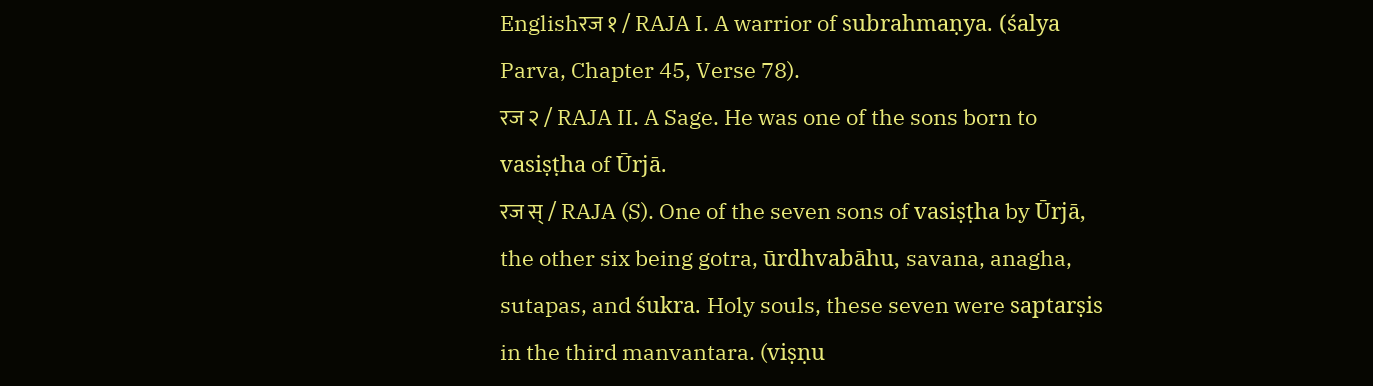Englishरज १ / RAJA I. A warrior of subrahmaṇya. (śalya Parva, Chapter 45, Verse 78).
रज २ / RAJA II. A Sage. He was one of the sons born to vasiṣṭha of Ūrjā.
रज स् / RAJA (S). One of the seven sons of vasiṣṭha by Ūrjā, the other six being gotra, ūrdhvabāhu, savana, anagha, sutapas, and śukra. Holy souls, these seven were saptarṣis in the third manvantara. (viṣṇu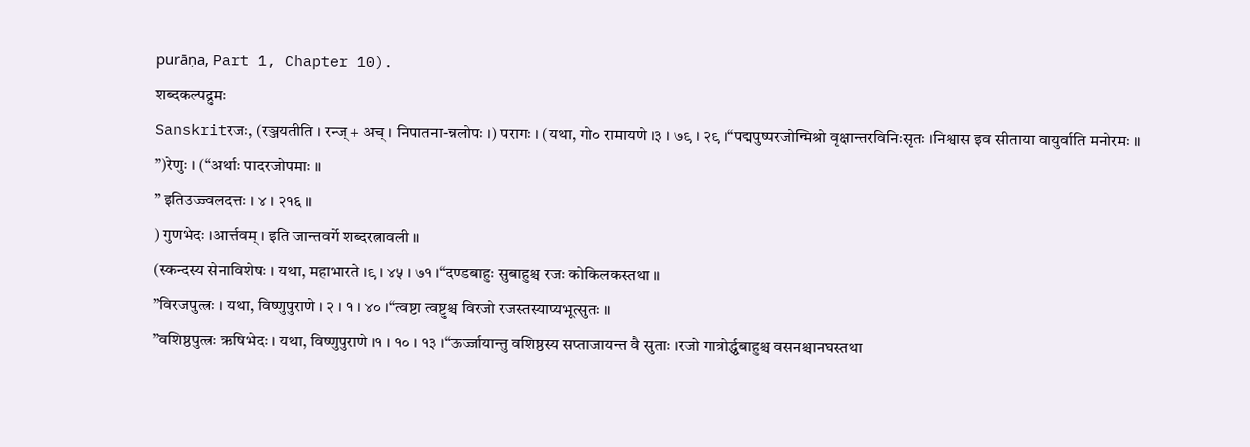purāṇa, Part 1, Chapter 10).
शब्दकल्पद्रुमः
Sanskritरजः, (रञ्जयतीति । रन्ज् + अच् । निपातना-न्नलोपः ।) परागः । (यथा, गो० रामायणे ।३ । ७९ । २९ ।“पद्मपुष्परजोन्मिश्रो वृक्षान्तरविनिःसृतः ।निश्वास इव सीताया वायुर्वाति मनोरमः ॥
”)रेणुः । (“अर्थाः पादरजोपमाः ॥
” इतिउज्ज्वलदत्तः । ४ । २१६ ॥
) गुणभेदः ।आर्त्तवम् । इति जान्तवर्गे शब्दरत्नावली ॥
(स्कन्दस्य सेनाविशेषः । यथा, महाभारते ।९ । ४५ । ७१ ।“दण्डबाहुः सुबाहुश्च रजः कोकिलकस्तथा ॥
”विरजपुत्त्रः । यथा, विष्णुपुराणे । २ । १ । ४० ।“त्वष्टा त्वष्टुश्च विरजो रजस्तस्याप्यभूत्सुतः ॥
”वशिष्ठपुत्त्रः ऋषिभेदः । यथा, विष्णुपुराणे ।१ । १० । १३ ।“ऊर्ज्जायान्तु वशिष्ठस्य सप्ताजायन्त वै सुताः ।रजो गात्रोर्द्ध्वबाहुश्च वसनश्चानघस्तथा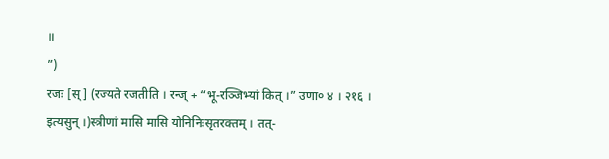॥
”)
रजः [स्] (रज्यते रजतीति । रन्ज् + “भू-रञ्जिभ्यां कित् ।” उणा० ४ । २१६ । इत्यसुन् ।)स्त्रीणां मासि मासि योनिनिःसृतरक्तम् । तत्-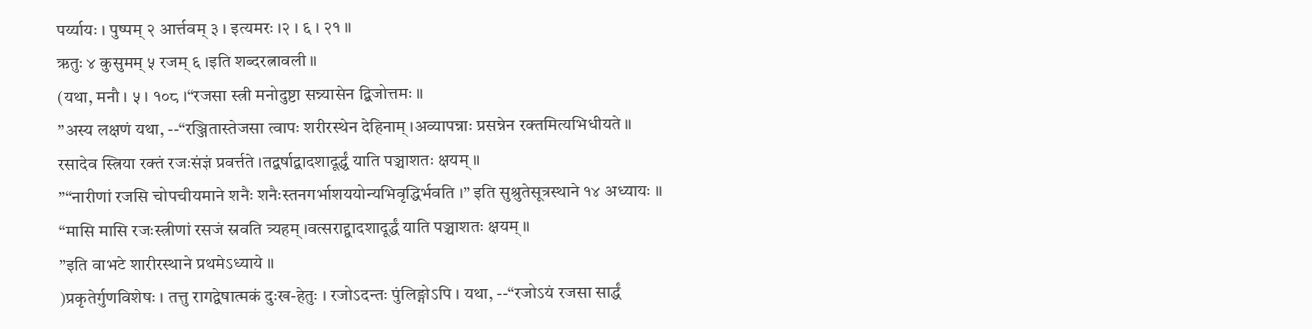पर्य्यायः । पुष्पम् २ आर्त्तवम् ३ । इत्यमरः ।२ । ६ । २१ ॥
ऋतुः ४ कुसुमम् ५ रजम् ६ ।इति शब्दरत्नावली ॥
(यथा, मनौ । ५ । १०८ ।“रजसा स्त्री मनोदुष्टा सन्न्यासेन द्बिजोत्तमः ॥
”अस्य लक्षणं यथा, --“रञ्जितास्तेजसा त्वापः शरीरस्थेन देहिनाम् ।अव्यापन्नाः प्रसन्नेन रक्तमित्यभिधीयते ॥
रसादेव स्त्रिया रक्तं रजःसंज्ञं प्रवर्त्तते ।तद्बर्षाद्बादशादूर्द्ध्वं याति पञ्चाशतः क्षयम् ॥
”“नारीणां रजसि चोपचीयमाने शनैः शनैःस्तनगर्भाशययोन्यभिवृद्धिर्भवति ।” इति सुश्रुतेसूत्रस्थाने १४ अध्यायः ॥
“मासि मासि रजःस्त्रीणां रसजं स्रवति त्र्यहम् ।वत्सराद्द्वादशादूर्द्धं याति पञ्चाशतः क्षयम् ॥
”इति वाभटे शारीरस्थाने प्रथमेऽध्याये ॥
)प्रकृतेर्गुणविशेषः । तत्तु रागद्वेषात्मकं दुःख-हेतुः । रजोऽदन्तः पुंलिङ्गोऽपि । यथा, --“रजोऽयं रजसा सार्द्धं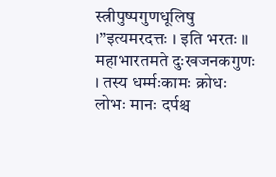स्त्रीपुष्पगुणधूलिषु ।”इत्यमरदत्तः । इति भरतः ॥
महाभारतमते दुःखजनकगुणः । तस्य धर्म्मःकामः क्रोधः लोभः मानः दर्पश्च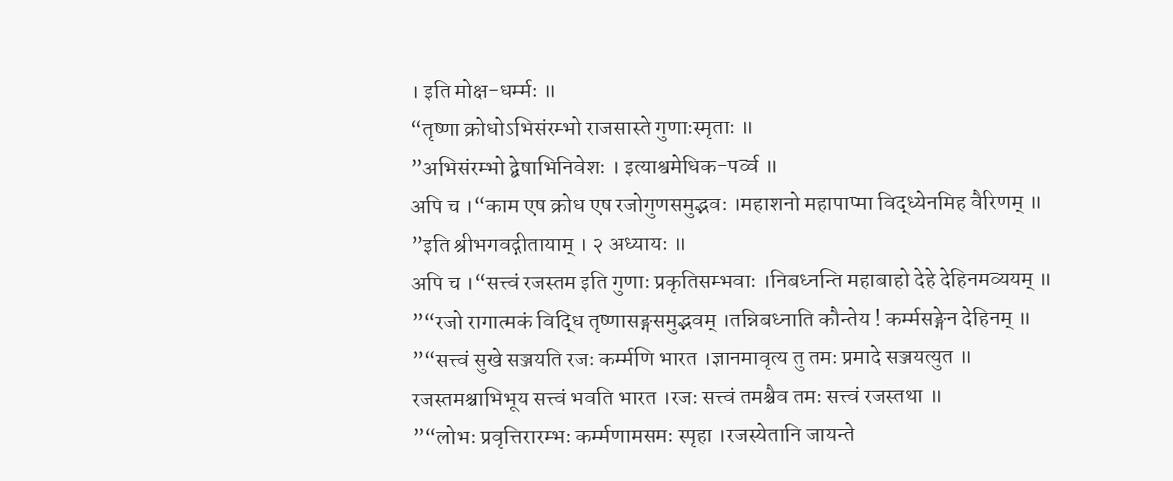। इति मोक्ष-धर्म्मः ॥
“तृष्णा क्रोधोऽभिसंरम्भो राजसास्ते गुणाःस्मृताः ॥
”अभिसंरम्भो द्बेषाभिनिवेशः । इत्याश्वमेधिक-पर्व्व ॥
अपि च ।“काम एष क्रोध एष रजोगुणसमुद्भवः ।महाशनो महापाप्मा विद्ध्येनमिह वैरिणम् ॥
”इति श्रीभगवद्गीतायाम् । २ अध्यायः ॥
अपि च ।“सत्त्वं रजस्तम इति गुणाः प्रकृतिसम्भवाः ।निबध्नन्ति महाबाहो देहे देहिनमव्ययम् ॥
”“रजो रागात्मकं विद्धि तृष्णासङ्गसमुद्भवम् ।तन्निबध्नाति कौन्तेय ! कर्म्मसङ्गेन देहिनम् ॥
”“सत्त्वं सुखे सञ्जयति रजः कर्म्मणि भारत ।ज्ञानमावृत्य तु तमः प्रमादे सञ्जयत्युत ॥
रजस्तमश्चाभिभूय सत्त्वं भवति भारत ।रजः सत्त्वं तमश्चैव तमः सत्त्वं रजस्तथा ॥
”“लोभः प्रवृत्तिरारम्भः कर्म्मणामसमः स्पृहा ।रजस्येतानि जायन्ते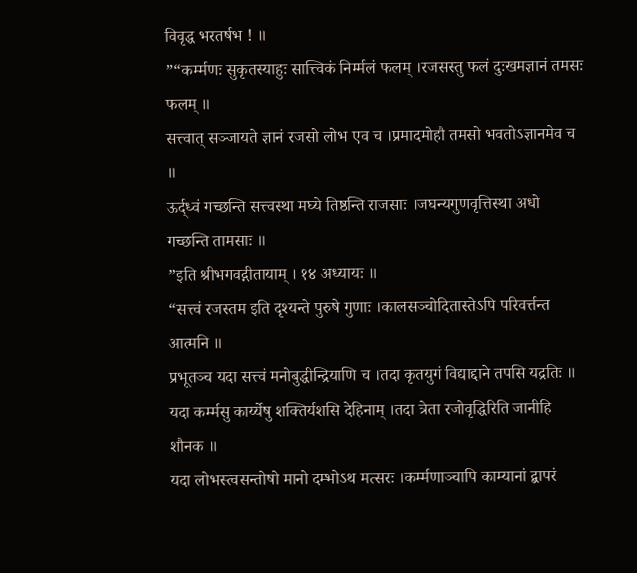विवृद्ध भरतर्षभ ! ॥
”“कर्म्मणः सुकृतस्याहुः सात्त्विकं निर्म्मलं फलम् ।रजसस्तु फलं दुःखमज्ञानं तमसः फलम् ॥
सत्त्वात् सञ्जायते ज्ञानं रजसो लोभ एव च ।प्रमादमोहौ तमसो भवतोऽज्ञानमेव च ॥
ऊर्द्ध्वं गच्छन्ति सत्त्वस्था मघ्ये तिष्ठन्ति राजसाः ।जघन्यगुणवृत्तिस्था अधो गच्छन्ति तामसाः ॥
”इति श्रीभगवद्गीतायाम् । १४ अध्यायः ॥
“सत्त्वं रजस्तम इति दृश्यन्ते पुरुषे गुणाः ।कालसञ्चोदितास्तेऽपि परिवर्त्तन्त आत्मनि ॥
प्रभूतञ्च यदा सत्त्वं मनोबुद्धीन्द्रियाणि च ।तदा कृतयुगं विद्याद्दाने तपसि यद्रतिः ॥
यदा कर्म्मसु कार्य्येषु शक्तिर्यशसि देहिनाम् ।तदा त्रेता रजोवृद्धिरिति जानीहि शौनक ॥
यदा लोभस्त्वसन्तोषो मानो दम्भोऽथ मत्सरः ।कर्म्मणाञ्चापि काम्यानां द्बापरं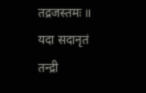तद्रजस्तमः ॥
यदा सदानृतं तन्द्री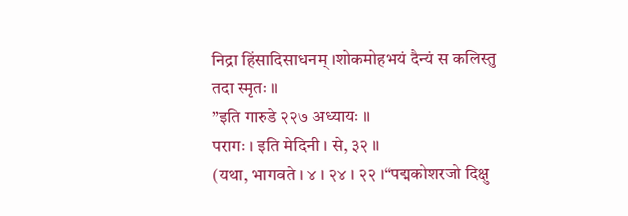निद्रा हिंसादिसाधनम् ।शोकमोहभयं दैन्यं स कलिस्तु तदा स्मृतः ॥
”इति गारुडे २२७ अध्यायः ॥
परागः । इति मेदिनी । से, ३२ ॥
(यथा, भागवते । ४ । २४ । २२ ।“पद्मकोशरजो दिक्षु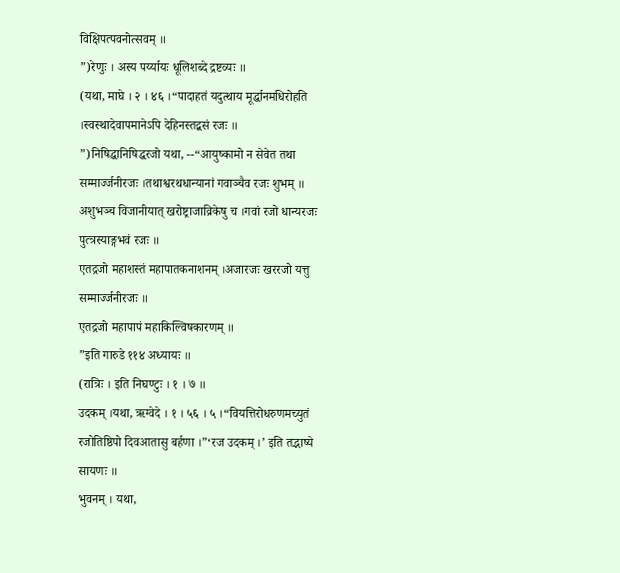विक्षिपत्पवनोत्सवम् ॥
”)रेणुः । अस्य पर्य्यायः धूलिशब्दे द्रष्टव्यः ॥
(यथा, माघे । २ । ४६ ।“पादाहतं यदुत्थाय मूर्द्धानमधिरोहति ।स्वस्थादेवापमानेऽपि देहिनस्तद्बसं रजः ॥
”)निषिद्धानिषिद्धरजो यथा, --“आयुष्कामो न सेवेत तथा सम्मार्ज्जनीरजः ।तथाश्वरथधान्यानां गवाञ्चैव रजः शुभम् ॥
अशुभञ्च विजानीयात् खरोष्ट्राजाव्रिकेषु च ।गवां रजो धान्यरजः पुत्त्रस्याङ्गभवं रजः ॥
एतद्रजो महाशस्तं महापातकनाशनम् ।अजारजः खररजो यत्तु सम्मार्ज्जनीरजः ॥
एतद्रजो महापापं महाकिल्विषकारणम् ॥
”इति गारुडे ११४ अध्यायः ॥
(रात्रिः । इति निघण्टुः । १ । ७ ॥
उदकम् ।यथा, ऋग्वेदे । १ । ५६ । ५ ।“वियत्तिरोधरुणमच्युतं रजोतिष्ठिपो दिवआतासु बर्हणा ।”‘रज उदकम् ।’ इति तद्भाष्ये सायणः ॥
भुवनम् । यथा,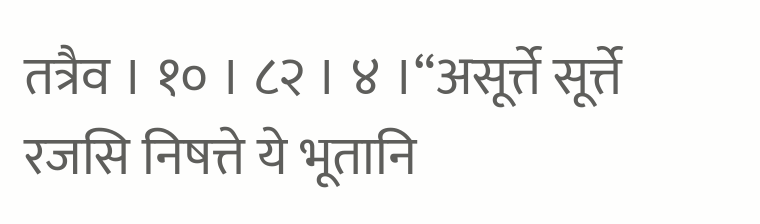तत्रैव । १० । ८२ । ४ ।“असूर्त्ते सूर्त्ते रजसि निषत्ते ये भूतानि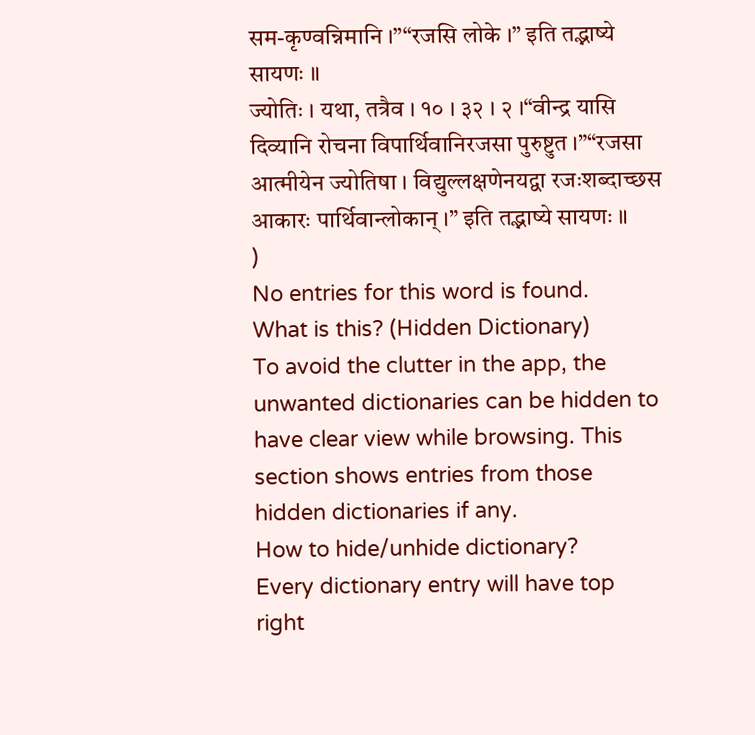सम-कृण्वन्निमानि ।”“रजसि लोके ।” इति तद्भाष्ये सायणः ॥
ज्योतिः । यथा, तत्रैव । १० । ३२ । २ ।“वीन्द्र यासि दिव्यानि रोचना विपार्थिवानिरजसा पुरुष्टुत ।”“रजसा आत्मीयेन ज्योतिषा । विद्युल्लक्षणेनयद्वा रजःशब्दाच्छस आकारः पार्थिवान्लोकान् ।” इति तद्भाष्ये सायणः ॥
)
No entries for this word is found.
What is this? (Hidden Dictionary)
To avoid the clutter in the app, the unwanted dictionaries can be hidden to have clear view while browsing. This section shows entries from those hidden dictionaries if any.
How to hide/unhide dictionary?
Every dictionary entry will have top right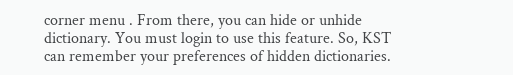corner menu . From there, you can hide or unhide dictionary. You must login to use this feature. So, KST can remember your preferences of hidden dictionaries.